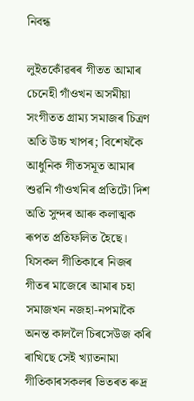নিবন্ধ

লুইতকোঁৱৰৰ গীতত আমাৰ চেনেহী গাঁওখন অসমীয়া সংগীতত গ্ৰাম্য সমাজৰ চিত্ৰণ অতি উচ্চ খাপৰ; বিশেষকৈ আধুনিক গীতসমূত আমাৰ শুৱনি গাঁওখনিৰ প্ৰতিটো দিশ অতি সুন্দৰ আৰু কলাত্মক ৰূপত প্ৰতিফলিত হৈছে। যিসকল গীতিকাৰে নিজৰ গীতৰ মাজেৰে আমাৰ চহা সমাজখন নজহা-নপমাকৈ অনন্ত কাললৈ চিৰসেউজ কৰি ৰাখিছে সেই খ্যাতনামা গীতিকাৰসকলৰ ভিতৰত ৰুদ্ৰ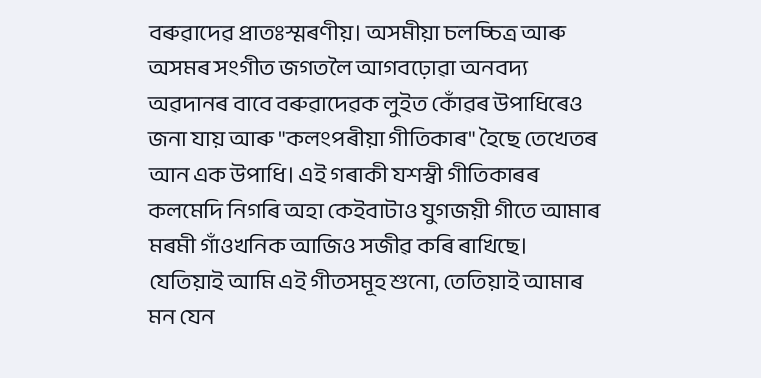বৰুৱাদেৱ প্ৰাতঃস্মৰণীয়। অসমীয়া চলচ্চিত্ৰ আৰু অসমৰ সংগীত জগতলৈ আগবঢ়োৱা অনবদ্য অৱদানৰ বাবে বৰুৱাদেৱক লুইত কোঁৱৰ উপাধিৰেও জনা যায় আৰু "কলংপৰীয়া গীতিকাৰ" হৈছে তেখেতৰ আন এক উপাধি। এই গৰাকী যশস্বী গীতিকাৰৰ কলমেদি নিগৰি অহা কেইবাটাও যুগজয়ী গীতে আমাৰ মৰমী গাঁওখনিক আজিও সজীৱ কৰি ৰাখিছে। যেতিয়াই আমি এই গীতসমূহ শুনো, তেতিয়াই আমাৰ মন যেন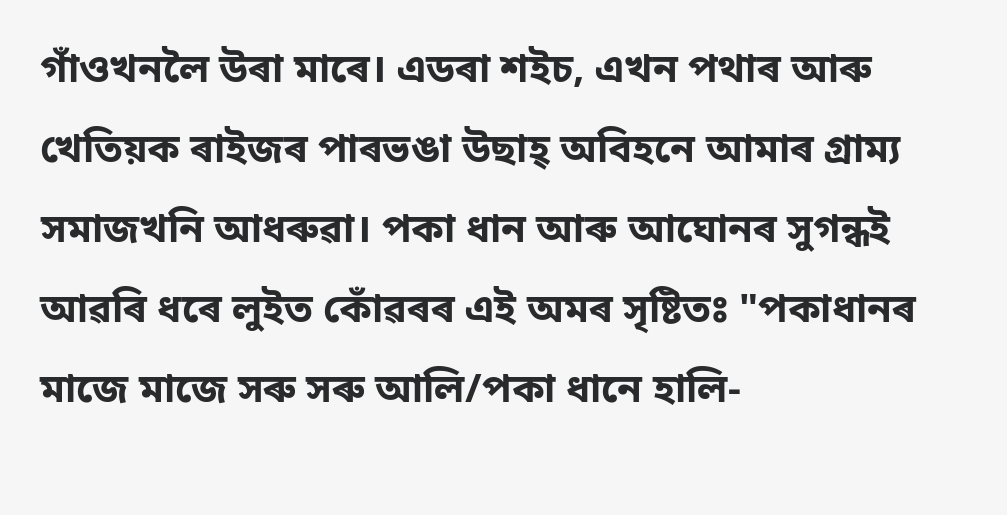গাঁওখনলৈ উৰা মাৰে। এডৰা শইচ, এখন পথাৰ আৰু খেতিয়ক ৰাইজৰ পাৰভঙা উছাহ্‌ অবিহনে আমাৰ গ্ৰাম্য সমাজখনি আধৰুৱা। পকা ধান আৰু আঘোনৰ সুগন্ধই আৱৰি ধৰে লুইত কোঁৱৰৰ এই অমৰ সৃষ্টিতঃ "পকাধানৰ মাজে মাজে সৰু সৰু আলি/পকা ধানে হালি-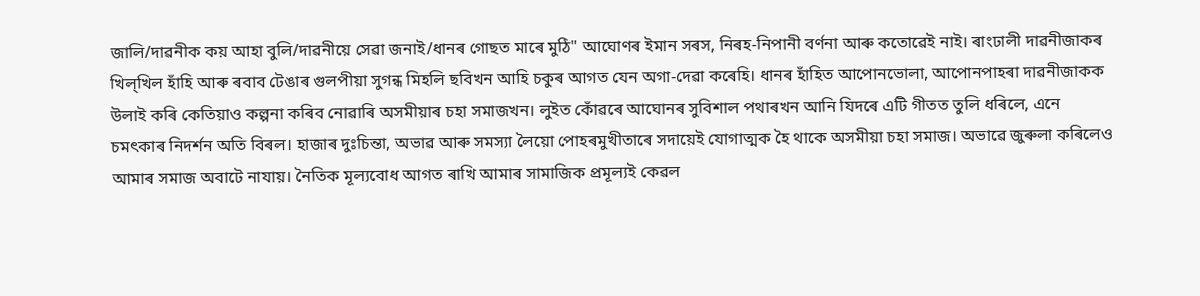জালি/দাৱনীক কয় আহা বুলি/দাৱনীয়ে সেৱা জনাই/ধানৰ গোছত মাৰে মুঠি" আঘোণৰ ইমান সৰস, নিৰহ-নিপানী বৰ্ণনা আৰু কতোৱেই নাই। ৰাংঢালী দাৱনীজাকৰ খিল্‌খিল হাঁহি আৰু ৰবাব টেঙাৰ গুলপীয়া সুগন্ধ মিহলি ছবিখন আহি চকুৰ আগত যেন অগা-দেৱা কৰেহি। ধানৰ হাঁহিত আপোনভোলা, আপোনপাহৰা দাৱনীজাকক উলাই কৰি কেতিয়াও কল্পনা কৰিব নোৱাৰি অসমীয়াৰ চহা সমাজখন। লুইত কোঁৱৰে আঘোনৰ সুবিশাল পথাৰখন আনি যিদৰে এটি গীতত তুলি ধৰিলে, এনে চমৎকাৰ নিদৰ্শন অতি বিৰল। হাজাৰ দুঃচিন্তা, অভাৱ আৰু সমস্যা লৈয়ো পোহৰমুখীতাৰে সদায়েই যোগাত্মক হৈ থাকে অসমীয়া চহা সমাজ। অভাৱে জুৰুলা কৰিলেও আমাৰ সমাজ অবাটে নাযায়। নৈতিক মূল্যবোধ আগত ৰাখি আমাৰ সামাজিক প্ৰমূল্যই কেৱল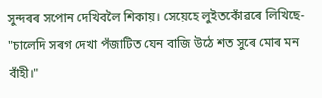সুন্দৰৰ সপোন দেখিবলৈ শিকায়। সেয়েহে লুইতকোঁৱৰে লিখিছে- "চালেদি সৰগ দেখা পঁজাটিত যেন বাজি উঠে শত সুৰে মোৰ মন বাঁহী।"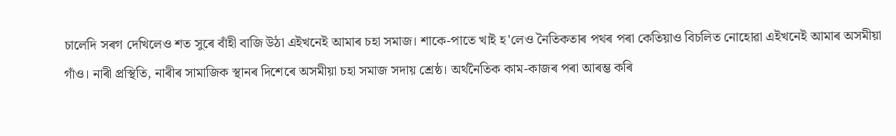চালেদি সৰগ দেখিলেও শত সুৰে বাঁহী বাজি উঠা এইখনেই আমাৰ চহা সমাজ। শাকে-পাতে খাই হ'লেও নৈতিকতাৰ পথৰ পৰা কেতিয়াও বিচলিত নোহোৱা এইখনেই আমাৰ অসমীয়া গাঁও। নাৰী প্ৰস্থিতি, নাৰীৰ সামাজিক স্থানৰ দিশেৰে অসমীয়া চহা সমাজ সদায় শ্ৰেষ্ঠ। অৰ্থনৈতিক কাম-কাজৰ পৰা আৰম্ভ কৰি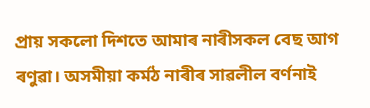প্ৰায় সকলো দিশতে আমাৰ নাৰীসকল বেছ আগ ৰণুৱা। অসমীয়া কৰ্মঠ নাৰীৰ সাৱলীল বৰ্ণনাই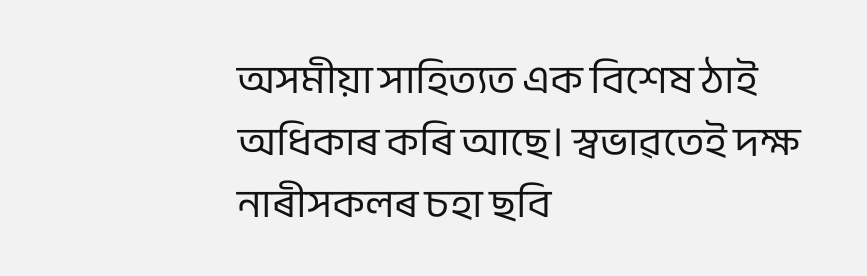অসমীয়া সাহিত্যত এক বিশেষ ঠাই অধিকাৰ কৰি আছে। স্বভাৱতেই দক্ষ নাৰীসকলৰ চহা ছবি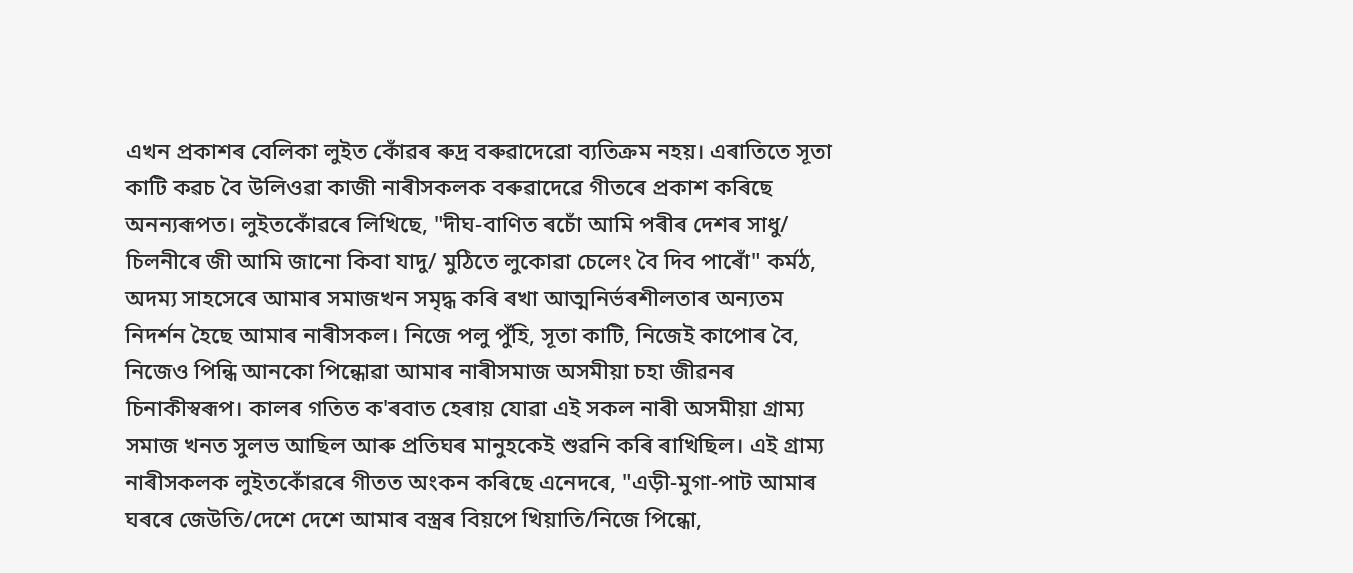এখন প্ৰকাশৰ বেলিকা লুইত কোঁৱৰ ৰুদ্ৰ বৰুৱাদেৱো ব্যতিক্ৰম নহয়। এৰাতিতে সূতা কাটি কৱচ বৈ উলিওৱা কাজী নাৰীসকলক বৰুৱাদেৱে গীতৰে প্ৰকাশ কৰিছে অনন্যৰূপত। লুইতকোঁৱৰে লিখিছে, "দীঘ-বাণিত ৰচোঁ আমি পৰীৰ দেশৰ সাধু/ চিলনীৰে জী আমি জানো কিবা যাদু/ মুঠিতে লুকোৱা চেলেং বৈ দিব পাৰোঁ" কৰ্মঠ, অদম্য সাহসেৰে আমাৰ সমাজখন সমৃদ্ধ কৰি ৰখা আত্মনিৰ্ভৰশীলতাৰ অন্যতম নিদৰ্শন হৈছে আমাৰ নাৰীসকল। নিজে পলু পুঁহি, সূতা কাটি, নিজেই কাপোৰ বৈ, নিজেও পিন্ধি আনকো পিন্ধোৱা আমাৰ নাৰীসমাজ অসমীয়া চহা জীৱনৰ চিনাকীস্বৰূপ। কালৰ গতিত ক'ৰবাত হেৰায় যোৱা এই সকল নাৰী অসমীয়া গ্ৰাম্য সমাজ খনত সুলভ আছিল আৰু প্ৰতিঘৰ মানুহকেই শুৱনি কৰি ৰাখিছিল। এই গ্ৰাম্য নাৰীসকলক লুইতকোঁৱৰে গীতত অংকন কৰিছে এনেদৰে, "এড়ী-মুগা-পাট আমাৰ ঘৰৰে জেউতি/দেশে দেশে আমাৰ বস্ত্ৰৰ বিয়পে খিয়াতি/নিজে পিন্ধো,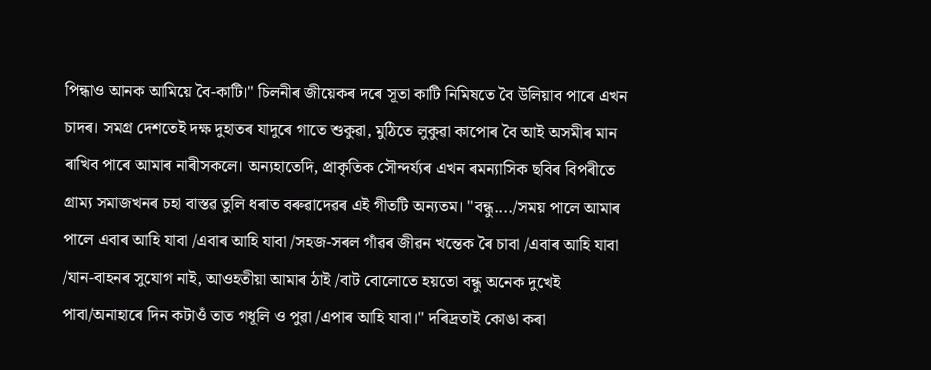পিন্ধাও আনক আমিয়ে বৈ-কাটি।" চিলনীৰ জীয়েকৰ দৰে সূতা কাটি নিমিষতে বৈ উলিয়াব পাৰে এখন চাদৰ। সমগ্ৰ দেশতেই দক্ষ দুহাতৰ যাদুৰে গাতে শুকুৱা, মুঠিতে লুকুৱা কাপোৰ বৈ আই অসমীৰ মান ৰাখিব পাৰে আমাৰ নাৰীসকলে। অন্যহাতেদি, প্ৰাকৃতিক সৌন্দৰ্য্যৰ এখন ৰমন্যাসিক ছবিৰ বিপৰীতে গ্ৰাম্য সমাজখনৰ চহা বাস্তৱ তুলি ধৰাত বৰুৱাদেৱৰ এই গীতটি অন্যতম। "বন্ধু..../সময় পালে আমাৰ পালে এবাৰ আহি যাবা /এবাৰ আহি যাবা /সহজ-সৰল গাঁৱৰ জীৱন খন্তেক ৰৈ চাবা /এবাৰ আহি যাবা /যান-বাহনৰ সুযোগ নাই, আওহতীয়া আমাৰ ঠাই /বাট বোলোতে হয়তো বন্ধু অনেক দুখেই পাবা/অনাহাৰে দিন কটাওঁ তাত গধূলি ও পুৱা /এপাৰ আহি যাবা।" দৰিদ্ৰতাই কোঙা কৰা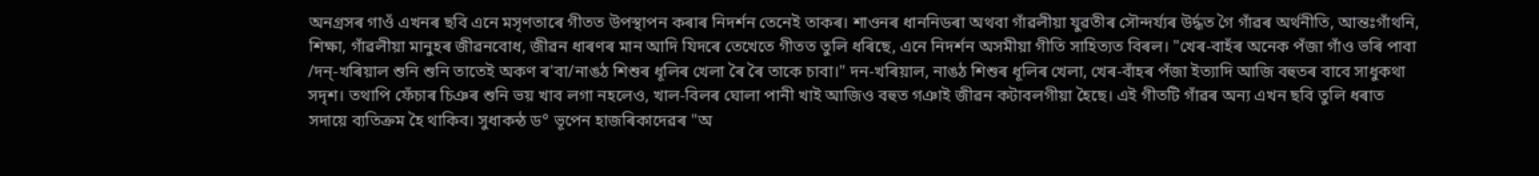অনগ্ৰসৰ গাওঁ এখনৰ ছবি এনে মসৃণতাৰে গীতত উপস্থাপন কৰাৰ নিদৰ্শন তেনেই তাকৰ। শাওনৰ ধাননিডৰা অথবা গাঁৱলীয়া যুৱতীৰ সৌন্দৰ্য্যৰ উৰ্দ্ধত গৈ গাঁৱৰ অৰ্থনীতি, আন্তঃগাঁথনি, শিক্ষা, গাঁৱলীয়া মানুহৰ জীৱনবোধ, জীৱন ধাৰণৰ মান আদি যিদৰে তেখেতে গীতত তুলি ধৰিছে, এনে নিদৰ্শন অসমীয়া গীতি সাহিত্যত বিৰল। "খেৰ-বাহঁৰ অনেক পঁজা গাঁও ভৰি পাবা /দন্-খৰিয়াল শুনি শুনি তাতেই অকণ ৰ'বা/নাঙঠ শিশুৰ ধূলিৰ খেলা ৰৈ ৰৈ তাকে চাবা।" দন-খৰিয়াল, নাঙঠ শিশুৰ ধূলিৰ খেলা, খেৰ-বাঁহৰ পঁজা ইত্যাদি আজি বহুতৰ বাবে সাধুকথা সদৃশ। তথাপি ফেঁচাৰ চিঞৰ শুনি ভয় খাব লগা নহলেও, খাল-বিলৰ ঘোলা পানী খাই আজিও বহুত গঞাই জীৱন কটাবলগীয়া হৈছে। এই গীতটি গাঁৱৰ অন্য এখন ছবি তুলি ধৰাত সদায়ে ব্যতিক্ৰম হৈ থাকিব। সুধাকন্ঠ ড° ভূপেন হাজৰিকাদেৱৰ "অ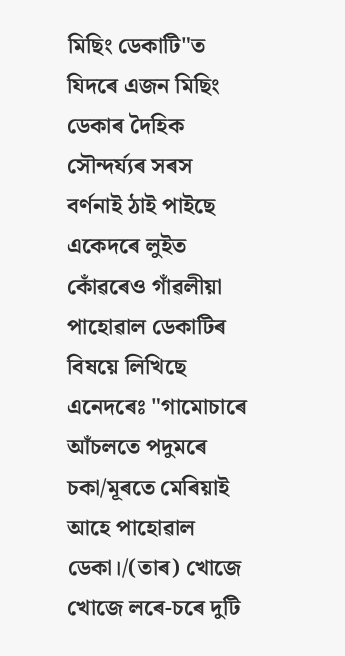মিছিং ডেকাটি"ত যিদৰে এজন মিছিং ডেকাৰ দৈহিক সৌন্দৰ্য্যৰ সৰস বৰ্ণনাই ঠাই পাইছে একেদৰে লুইত কোঁৱৰেও গাঁৱলীয়া পাহোৱাল ডেকাটিৰ বিষয়ে লিখিছে এনেদৰেঃ "গামোচাৰে আঁচলতে পদুমৰে চকা/মূৰতে মেৰিয়াই আহে পাহোৱাল ডেকা।/(তাৰ) খোজে খোজে লৰে-চৰে দুটি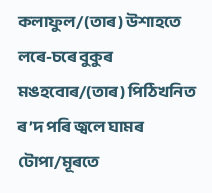কলাফুল/(তাৰ) উশাহতে লৰে-চৰে বুকুৰ মঙহবোৰ/(তাৰ) পিঠিখনিত ৰ’দ পৰি জ্বলে ঘামৰ টোপা/মূৰতে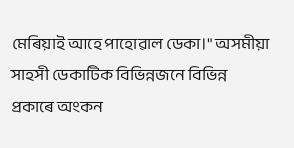মেৰিয়াই আহে পাহোৱাল ডেকা।" অসমীয়া সাহসী ডেকাটিক বিভিন্নজনে বিভিন্ন প্ৰকাৰে অংকন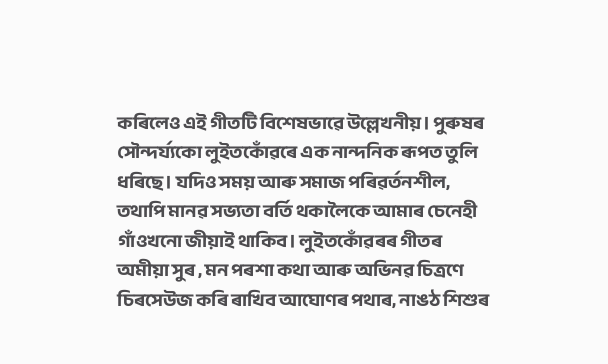কৰিলেও এই গীতটি বিশেষভাৱে উল্লেখনীয়। পুৰুষৰ সৌন্দৰ্য্যকো লুইতকোঁৱৰে এক নান্দনিক ৰূপত তুলি ধৰিছে। যদিও সময় আৰু সমাজ পৰিৱৰ্তনশীল, তথাপি মানৱ সভ্যতা বৰ্তি থকালৈকে আমাৰ চেনেহী গাঁওখনো জীয়াই থাকিব। লুইতকোঁৱৰৰ গীতৰ অমীয়া সুৰ , মন পৰশা কথা আৰু অভিনৱ চিত্ৰণে চিৰসেউজ কৰি ৰাখিব আঘোণৰ পথাৰ, নাঙঠ শিশুৰ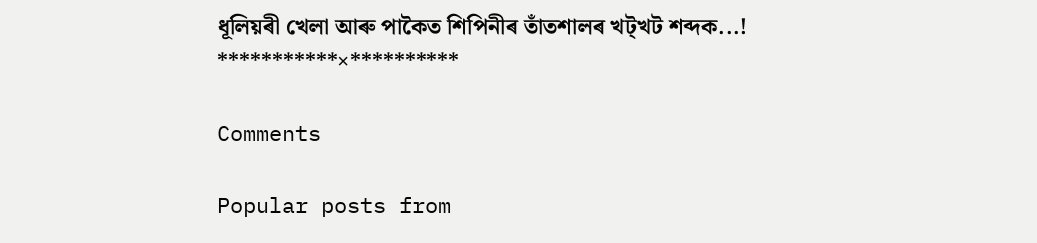ধূলিয়ৰী খেলা আৰু পাকৈত শিপিনীৰ তাঁতশালৰ খট্‌খট শব্দক...! ***********×**********

Comments

Popular posts from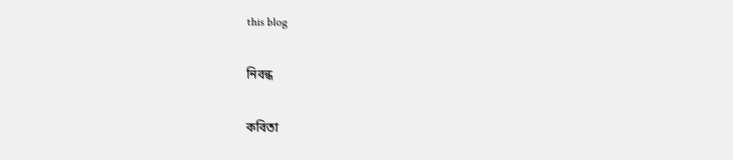this blog

নিবন্ধ

কবিতা